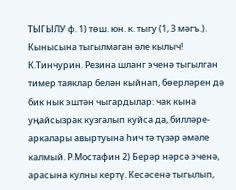ТЫГЫЛУ ф. 1) төш. юн. к. тыгу (1, 3 мәгъ.). Кынысына тыгылмаган әле кылыч! К.Тинчурин. Резина шланг эченә тыгылган тимер таяклар белән кыйнап, бөерләрен дә бик нык эштән чыгардылар: чак кына уңайсызрак кузгалып куйса да, билләре-аркалары авыртуына һич тә түзәр әмәле калмый. Р.Мостафин 2) Берәр нәрсә эченә, арасына кулны кертү. Кесәсенә тыгылып,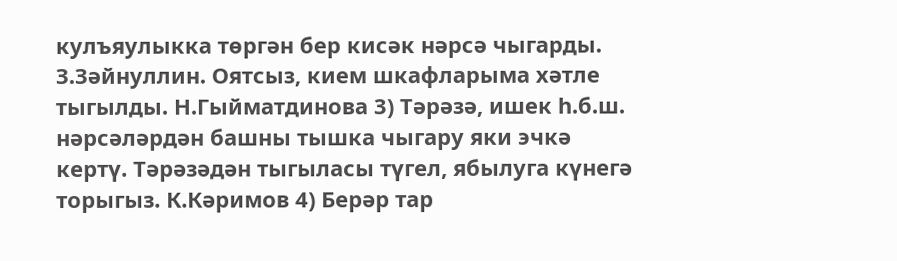кулъяулыкка төргән бер кисәк нәрсә чыгарды. З.Зәйнуллин. Оятсыз, кием шкафларыма хәтле тыгылды. Н.Гыйматдинова 3) Тәрәзә, ишек һ.б.ш. нәрсәләрдән башны тышка чыгару яки эчкә кертү. Тәрәзәдән тыгыласы түгел, ябылуга күнегә торыгыз. К.Кәримов 4) Берәр тар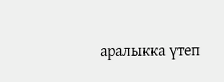аралыкка үтеп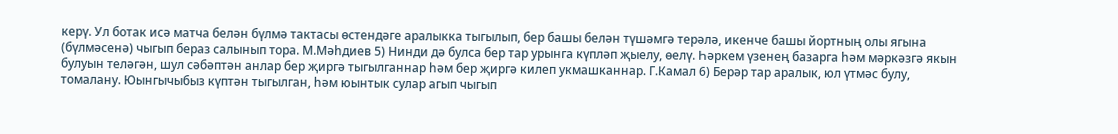керү. Ул ботак исә матча белән бүлмә тактасы өстендәге аралыкка тыгылып, бер башы белән түшәмгә терәлә, икенче башы йортның олы ягына (бүлмәсенә) чыгып бераз салынып тора. М.Мәһдиев 5) Нинди дә булса бер тар урынга күпләп җыелу, өелү. Һәркем үзенең базарга һәм мәркәзгә якын булуын теләгән, шул сәбәптән анлар бер җиргә тыгылганнар һәм бер җиргә килеп укмашканнар. Г.Камал 6) Берәр тар аралык, юл үтмәс булу, томалану. Юынгычыбыз күптән тыгылган, һәм юынтык сулар агып чыгып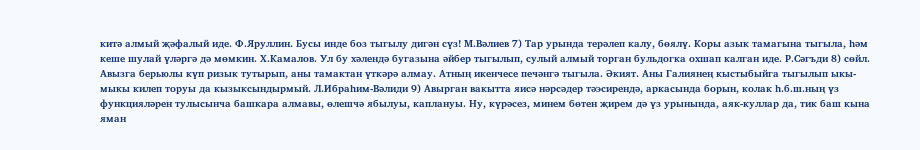китә алмый җәфалый иде. Ф.Яруллин. Бусы инде боз тыгылу дигән сүз! М.Вәлиев 7) Тар урында терәлеп калу, бөялү. Коры азык тамагына тыгыла, һәм кеше шулай үләргә дә мөмкин. Х.Камалов. Ул бу хәлендә бугазына әйбер тыгылып, сулый алмый торган бульдогка охшап калган иде. Р.Сәгъди 8) сөйл. Авызга берьюлы күп ризык тутырып, аны тамактан үткәрә алмау. Атның икенчесе печәнгә тыгыла. Әкият. Аны Галиянең кыстыбыйга тыгылып ыкы-мыкы килеп торуы да кызыксындырмый. Л.Ибраһим-Вәлиди 9) Авырган вакытта яисә нәрсәдер тәэсирендә, аркасында борын, колак һ.б.ш.ның үз функцияләрен тулысынча башкара алмавы, өлешчә ябылуы, каплануы. Ну, күрәсез, минем бөтен җирем дә үз урынында, аяк-куллар да, тик баш кына яман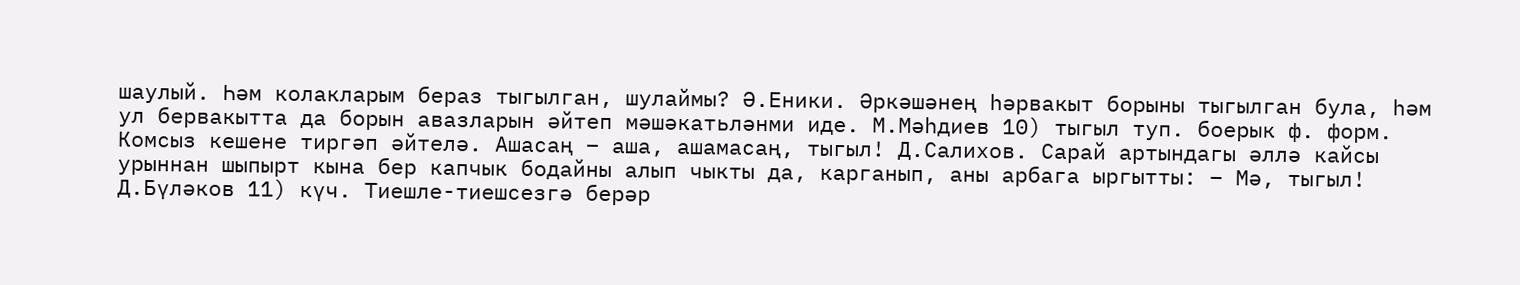шаулый. Һәм колакларым бераз тыгылган, шулаймы? Ә.Еники. Әркәшәнең һәрвакыт борыны тыгылган була, һәм ул бервакытта да борын авазларын әйтеп мәшәкатьләнми иде. М.Мәһдиев 10) тыгыл туп. боерык ф. форм. Комсыз кешене тиргәп әйтелә. Ашасаң – аша, ашамасаң, тыгыл! Д.Салихов. Сарай артындагы әллә кайсы урыннан шыпырт кына бер капчык бодайны алып чыкты да, карганып, аны арбага ыргытты: – Мә, тыгыл! Д.Бүләков 11) күч. Тиешле-тиешсезгә берәр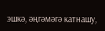эшкә, әңгәмәгә катнашу,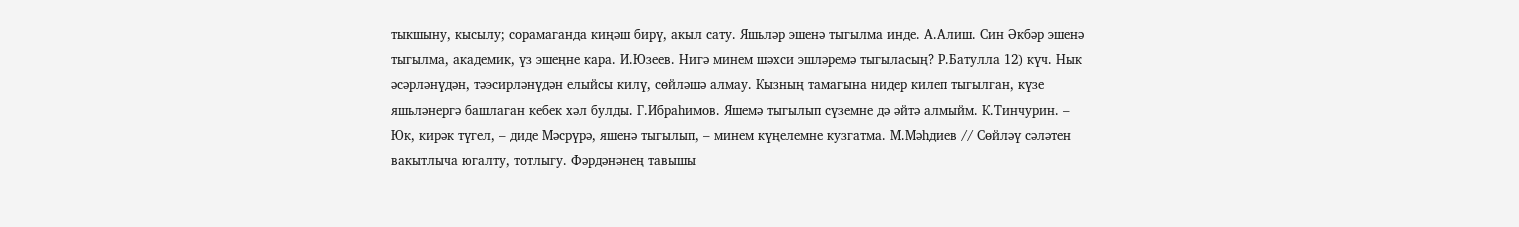тыкшыну, кысылу; сорамаганда киңәш бирү, акыл сату. Яшьләр эшенә тыгылма инде. А.Алиш. Син Әкбәр эшенә тыгылма, академик, үз эшеңне кара. И.Юзеев. Нигә минем шәхси эшләремә тыгыласың? Р.Батулла 12) күч. Нык әсәрләнүдән, тәэсирләнүдән елыйсы килү, сөйләшә алмау. Кызның тамагына нидер килеп тыгылган, күзе яшьләнергә башлаган кебек хәл булды. Г.Ибраһимов. Яшемә тыгылып сүземне дә әйтә алмыйм. К.Тинчурин. – Юк, кирәк түгел, – диде Мәсрүрә, яшенә тыгылып, – минем күңелемне кузгатма. М.Мәһдиев // Сөйләү сәләтен вакытлыча югалту, тотлыгу. Фәрдәнәнең тавышы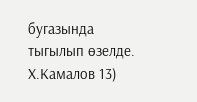бугазында тыгылып өзелде. Х.Камалов 13)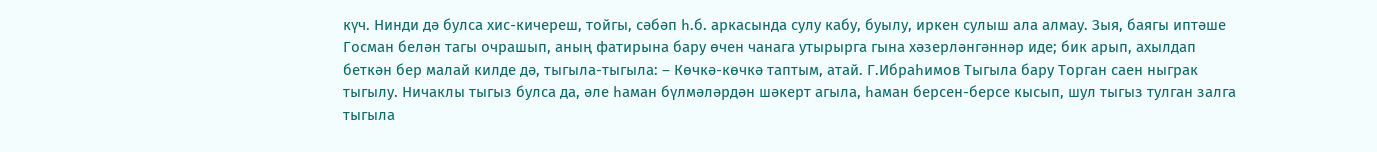күч. Нинди дә булса хис-кичереш, тойгы, сәбәп һ.б. аркасында сулу кабу, буылу, иркен сулыш ала алмау. Зыя, баягы иптәше Госман белән тагы очрашып, аның фатирына бару өчен чанага утырырга гына хәзерләнгәннәр иде; бик арып, ахылдап беткән бер малай килде дә, тыгыла-тыгыла: – Көчкә-көчкә таптым, атай. Г.Ибраһимов Тыгыла бару Торган саен ныграк тыгылу. Ничаклы тыгыз булса да, әле һаман бүлмәләрдән шәкерт агыла, һаман берсен-берсе кысып, шул тыгыз тулган залга тыгыла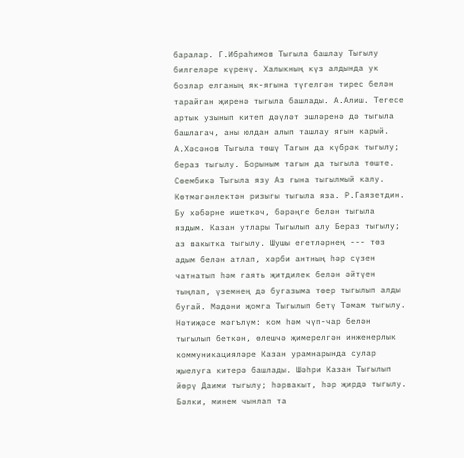баралар. Г.Ибраһимов Тыгыла башлау Тыгылу билгеләре күренү. Халыкның күз алдында ук бозлар елганың як-ягына түгелгән тирес белән тарайган җиренә тыгыла башлады. А.Алиш. Тегесе артык узынып китеп дәүләт эшләренә дә тыгыла башлагач, аны юлдан алып ташлау ягын карый. А.Хәсәнов Тыгыла төшү Тагын да күбрәк тыгылу; бераз тыгылу. Борыным тагын да тыгыла төште. Сөембикә Тыгыла язу Аз гына тыгылмый калу. Көтмәгәнлектән ризыгы тыгыла яза. Р.Гаязетдин. Бу хәбәрне ишеткәч, бәрәңге белән тыгыла яздым. Казан утлары Тыгылып алу Бераз тыгылу; аз вакытка тыгылу. Шушы егетләрнең --- төз адым белән атлап, хәрби антның һәр сүзен чатнатып һәм гаять җитдилек белән әйтүен тыңлап, үземнең дә бугазыма төер тыгылып алды бугай. Мәдәни җомга Тыгылып бетү Тәмам тыгылу. Нәтиҗәсе мәгълүм: ком һәм чүп-чар белән тыгылып беткән, өлешчә җимерелгән инженерлык коммуникацияләре Казан урамнарында сулар җыелуга китерә башлады. Шәһри Казан Тыгылып йөрү Даими тыгылу; һәрвакыт, һәр җирдә тыгылу. Бәлки, минем чынлап та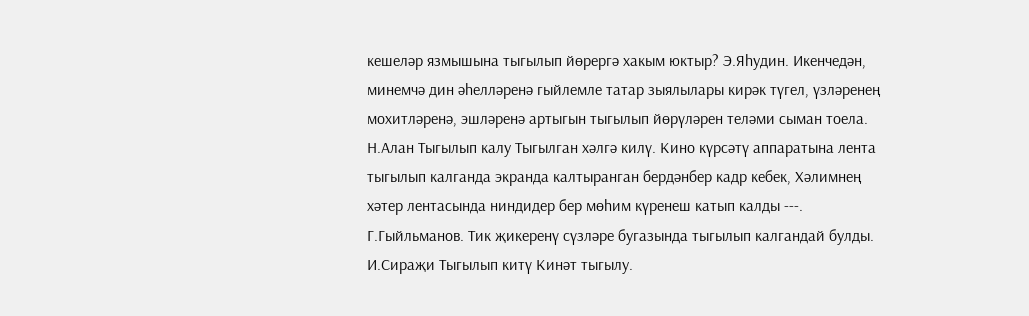кешеләр язмышына тыгылып йөрергә хакым юктыр? Э.Яһудин. Икенчедән, минемчә дин әһелләренә гыйлемле татар зыялылары кирәк түгел, үзләренең мохитләренә, эшләренә артыгын тыгылып йөрүләрен теләми сыман тоела. Н.Алан Тыгылып калу Тыгылган хәлгә килү. Кино күрсәтү аппаратына лента тыгылып калганда экранда калтыранган бердәнбер кадр кебек, Хәлимнең хәтер лентасында ниндидер бер мөһим күренеш катып калды ---. Г.Гыйльманов. Тик җикеренү сүзләре бугазында тыгылып калгандай булды. И.Сираҗи Тыгылып китү Кинәт тыгылу.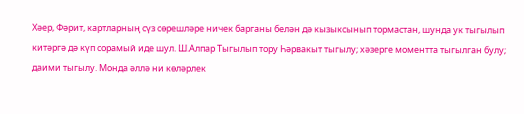Хәер, Фәрит, картларның сүз сөрешләре ничек барганы белән дә кызыксынып тормастан, шунда ук тыгылып китәргә дә күп сорамый иде шул. Ш.Алпар Тыгылып тору Һәрвакыт тыгылу; хәзерге моментта тыгылган булу; даими тыгылу. Монда әллә ни көләрлек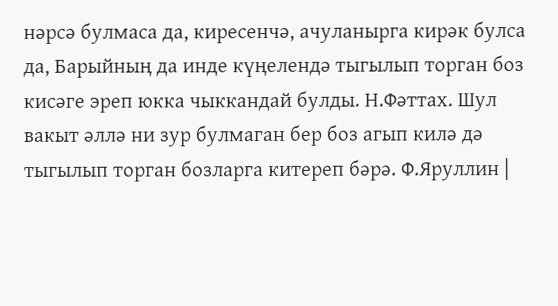нәрсә булмаса да, киресенчә, ачуланырга кирәк булса да, Барыйның да инде күңелендә тыгылып торган боз кисәге эреп юкка чыккандай булды. Н.Фәттах. Шул вакыт әллә ни зур булмаган бер боз агып килә дә тыгылып торган бозларга китереп бәрә. Ф.Яруллин |